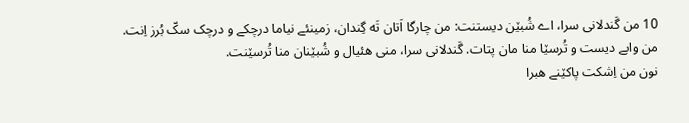10 من گَندلانی سرا، اے شُبێن دیستنت: من چارگا اَتان تَه گِندان، زمینئے نیاما درچکے و درچک سکّ بُرز اِنت.
من وابے دیست و تُرسێا منا مان پتات. گَندلانی سرا، منی هئیال و شُبێنان منا تُرسێنت.
نون من اِشکت پاکێنے هبرا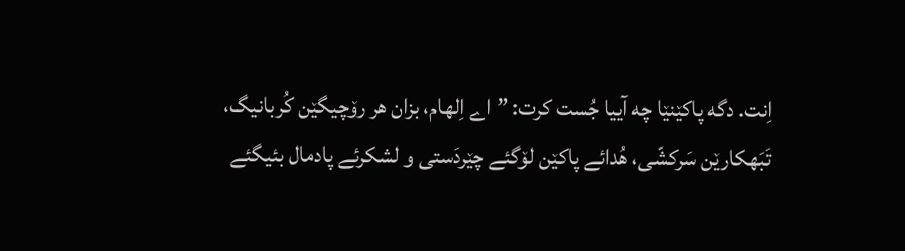اِنت. دگه پاکێنێا چه آییا جُست کرت: ”اے اِلهام، بزان هر رۆچیگێن کُربانیگ، تَبَهکارێن سَرکشّی، هُدائے پاکێن لۆگئے چێردَستی و لشکرئے پادمال بئیگئے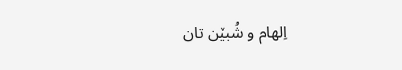اِلهام و شُبێن تان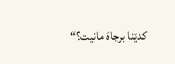کدێنا برجاهَ مانیت؟“